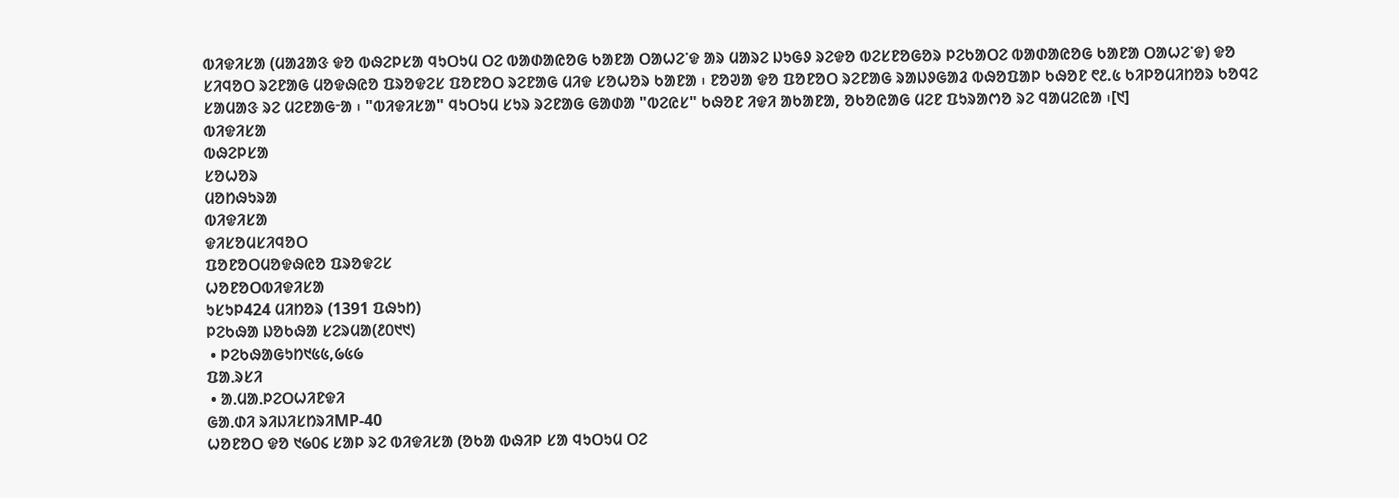ᱵᱤᱫᱤᱥᱟ (ᱢᱟᱲᱟᱝ ᱫᱚ ᱵᱷᱮᱞᱥᱟ ᱧᱩᱛᱩᱢ ᱛᱮ ᱵᱟᱰᱟᱭᱚᱜ ᱠᱟᱱᱟ ᱛᱟᱦᱮᱸᱫ ᱟᱨ ᱢᱟᱨᱮ ᱡᱩᱜᱽ ᱨᱮᱫᱚ ᱵᱮᱥᱱᱚᱜᱚᱨ ᱞᱮᱠᱟᱛᱮ ᱵᱟᱰᱟᱭᱚᱜ ᱠᱟᱱᱟ ᱛᱟᱦᱮᱸᱫ) ᱫᱚ ᱥᱤᱧᱚᱛ ᱨᱮᱱᱟᱜ ᱢᱚᱫᱷᱭᱚ ᱯᱨᱚᱫᱮᱥ ᱯᱚᱱᱚᱛ ᱨᱮᱱᱟᱜ ᱢᱤᱫ ᱥᱚᱦᱚᱨ ᱠᱟᱱᱟ ᱾ ᱱᱚᱣᱟ ᱫᱚ ᱯᱚᱱᱚᱛ ᱨᱮᱱᱟᱜ ᱨᱟᱡᱽᱜᱟᱲ ᱵᱷᱚᱯᱟᱞ ᱠᱷᱚᱱ ᱖᱒.᱕ ᱠᱤᱞᱚᱢᱤᱴᱚᱨ ᱠᱚᱧᱮ ᱥᱟᱢᱟᱝ ᱨᱮ ᱢᱮᱱᱟᱜᱼᱟ ᱾ "ᱵᱤᱫᱤᱥᱟ" ᱧᱩᱛᱩᱢ ᱥᱩᱨ ᱨᱮᱱᱟᱜ ᱜᱟᱰᱟ "ᱵᱮᱭᱥ" ᱠᱷᱚᱱ ᱤᱫᱤ ᱟᱠᱟᱱᱟ, ᱚᱠᱚᱭᱟᱜ ᱢᱮᱱ ᱯᱩᱨᱟᱬᱚ ᱨᱮ ᱧᱟᱢᱮᱭᱟ ᱾[᱑]
ᱵᱤᱫᱤᱥᱟ
ᱵᱷᱮᱞᱥᱟ
ᱥᱚᱦᱚᱨ
ᱢᱚᱴᱷᱩᱨᱟ
ᱵᱤᱫᱤᱥᱟ
ᱫᱤᱥᱚᱢᱥᱤᱧᱚᱛ
ᱯᱚᱱᱚᱛᱢᱚᱫᱷᱭᱚ ᱯᱨᱚᱫᱮᱥ
ᱦᱚᱱᱚᱛᱵᱤᱫᱤᱥᱟ
ᱩᱥᱩᱞ424 ᱢᱤᱴᱚᱨ (1391 ᱯᱷᱩᱴ)
ᱞᱮᱠᱷᱟ ᱡᱚᱠᱷᱟ ᱥᱮᱨᱢᱟ(᱒᱐᱑᱑)
 • ᱞᱮᱠᱷᱟᱜᱩᱴ᱑᱕᱕,᱙᱕᱙
ᱯᱟᱹᱨᱥᱤ
 • ᱟᱹᱢᱟᱹᱞᱮᱛᱦᱤᱱᱫᱤ
ᱜᱟᱹᱰᱤ ᱨᱤᱡᱤᱥᱴᱨᱤMP-40
ᱦᱚᱱᱚᱛ ᱫᱚ ᱑᱙᱐᱔ ᱥᱟᱞ ᱨᱮ ᱵᱤᱫᱤᱥᱟ (ᱚᱠᱟ ᱵᱷᱤᱞ ᱥᱟ ᱧᱩᱛᱩᱢ ᱛᱮ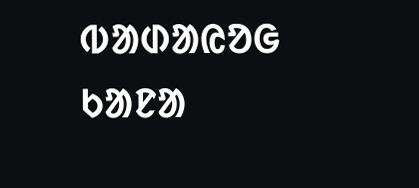ᱵᱟᱰᱟᱭᱚᱜ ᱠᱟᱱᱟ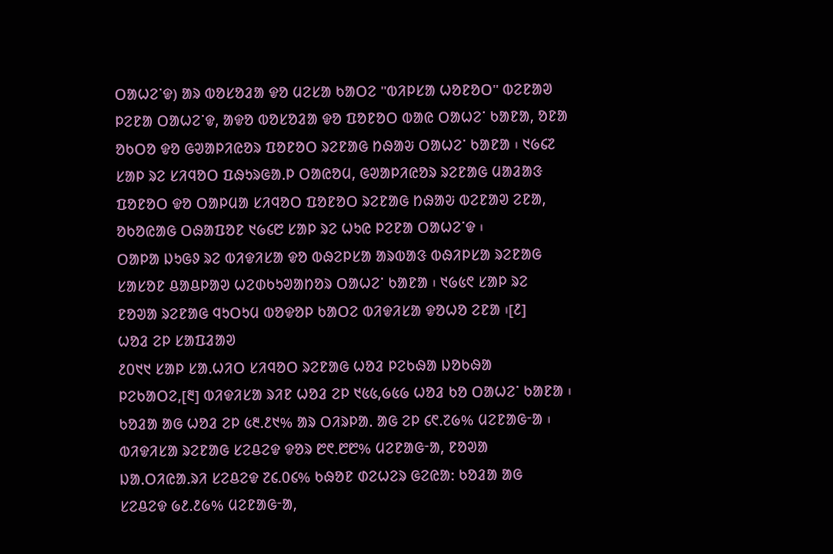ᱛᱟᱦᱮᱸᱫ) ᱟᱨ ᱵᱚᱥᱚᱲᱟ ᱫᱚ ᱢᱮᱥᱟ ᱠᱟᱛᱮ "ᱵᱤᱞᱥᱟ ᱦᱚᱱᱚᱛ" ᱵᱮᱱᱟᱣ ᱞᱮᱱᱟ ᱛᱟᱦᱮᱸᱫ, ᱟᱫᱚ ᱵᱚᱥᱚᱲᱟ ᱫᱚ ᱯᱚᱱᱚᱛ ᱵᱟᱭ ᱛᱟᱦᱮᱸ ᱠᱟᱱᱟ, ᱚᱱᱟ ᱚᱠᱛᱚ ᱫᱚ ᱜᱣᱟᱞᱤᱭᱚᱨ ᱯᱚᱱᱚᱛ ᱨᱮᱱᱟᱜ ᱴᱷᱟᱶ ᱛᱟᱦᱮᱸ ᱠᱟᱱᱟ ᱾ ᱑᱙᱔᱗ ᱥᱟᱞ ᱨᱮ ᱥᱤᱧᱚᱛ ᱯᱷᱩᱨᱜᱟᱹᱞ ᱛᱟᱭᱚᱢ, ᱜᱣᱟᱞᱤᱭᱚᱨ ᱨᱮᱱᱟᱜ ᱢᱟᱲᱟᱝ ᱯᱚᱱᱚᱛ ᱫᱚ ᱛᱟᱞᱢᱟ ᱥᱤᱧᱚᱛ ᱯᱚᱱᱚᱛ ᱨᱮᱱᱟᱜ ᱴᱷᱟᱶ ᱵᱮᱱᱟᱣ ᱮᱱᱟ, ᱚᱠᱚᱭᱟᱜ ᱛᱷᱟᱯᱚᱱ ᱑᱙᱔᱘ ᱥᱟᱞ ᱨᱮ ᱦᱩᱭ ᱞᱮᱱᱟ ᱛᱟᱦᱮᱸᱫ ᱾
ᱛᱟᱞᱟ ᱡᱩᱜᱽ ᱨᱮ ᱵᱤᱫᱤᱥᱟ ᱫᱚ ᱵᱷᱮᱞᱥᱟ ᱟᱨᱵᱟᱝ ᱵᱷᱤᱞᱥᱟ ᱨᱮᱱᱟᱜ ᱥᱟᱥᱚᱱ ᱪᱟᱪᱞᱟᱣ ᱦᱮᱰᱠᱩᱣᱟᱴᱚᱨ ᱛᱟᱦᱮᱸ ᱠᱟᱱᱟ ᱾ ᱑᱙᱕᱖ ᱥᱟᱞ ᱨᱮ ᱱᱚᱣᱟ ᱨᱮᱱᱟᱜ ᱧᱩᱛᱩᱢ ᱵᱚᱫᱚᱞ ᱠᱟᱛᱮ ᱵᱤᱫᱤᱥᱟ ᱫᱚᱦᱚ ᱮᱱᱟ ᱾[᱒]
ᱦᱚᱲ ᱮᱞ ᱥᱟᱯᱲᱟᱣ
᱒᱐᱑᱑ ᱥᱟᱞ ᱥᱟᱹᱦᱤᱛ ᱥᱤᱧᱚᱛ ᱨᱮᱱᱟᱜ ᱦᱚᱲ ᱞᱮᱠᱷᱟ ᱡᱚᱠᱷᱟ ᱞᱮᱠᱟᱛᱮ,[᱓] ᱵᱤᱫᱤᱥᱟ ᱨᱤᱱ ᱦᱚᱲ ᱮᱞ ᱑᱕᱕,᱙᱕᱙ ᱦᱚᱲ ᱠᱚ ᱛᱟᱦᱮᱸ ᱠᱟᱱᱟ ᱾ ᱠᱚᱲᱟ ᱟᱜ ᱦᱚᱲ ᱮᱞ ᱕᱓.᱒᱑% ᱟᱨ ᱛᱤᱨᱞᱟᱹ ᱟᱜ ᱮᱞ ᱔᱖.᱗᱙% ᱢᱮᱱᱟᱜᱼᱟ ᱾ ᱵᱤᱫᱤᱥᱟ ᱨᱮᱱᱟᱜ ᱥᱮᱪᱮᱫ ᱫᱚᱨ ᱘᱖.᱘᱘% ᱢᱮᱱᱟᱜᱼᱟ, ᱱᱚᱣᱟ ᱡᱟᱹᱛᱤᱭᱟᱹᱨᱤ ᱥᱮᱪᱮᱫ ᱗᱔.᱐᱔% ᱠᱷᱚᱱ ᱰᱮᱦᱮᱨ ᱜᱮᱭᱟ: ᱠᱚᱲᱟ ᱟᱜ ᱥᱮᱪᱮᱫ ᱙᱒.᱒᱙% ᱢᱮᱱᱟᱜᱼᱟ,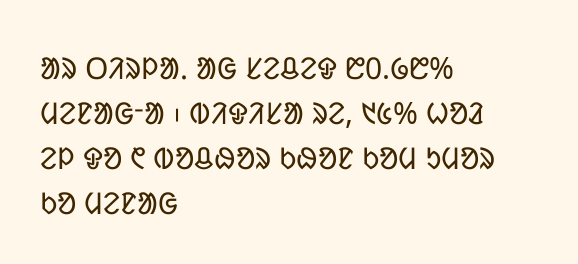ᱟᱨ ᱛᱤᱨᱞᱟᱹ ᱟᱜ ᱥᱮᱪᱮᱫ ᱘᱐.᱙᱘% ᱢᱮᱱᱟᱜᱼᱟ ᱾ ᱵᱤᱫᱤᱥᱟ ᱨᱮ, ᱑᱕% ᱦᱚᱲ ᱮᱞ ᱫᱚ ᱖ ᱵᱚᱪᱷᱚᱨ ᱠᱷᱚᱱ ᱠᱚᱢ ᱩᱢᱚᱨ ᱠᱚ ᱢᱮᱱᱟᱜ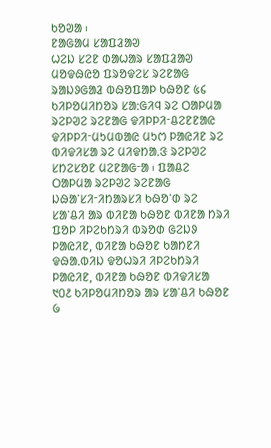ᱠᱚᱣᱟ ᱾
ᱱᱟᱜᱟᱢ ᱥᱟᱯᱲᱟᱣ
ᱦᱮᱡ ᱥᱮᱱ ᱰᱟᱦᱟᱨ ᱥᱟᱯᱲᱟᱣ
ᱢᱚᱫᱷᱭᱚ ᱯᱨᱚᱫᱮᱥ ᱨᱮᱱᱟᱜ ᱨᱟᱡᱽᱜᱟᱲ ᱵᱷᱚᱯᱟᱞ ᱠᱷᱚᱱ ᱕᱔ ᱠᱤᱞᱚᱢᱤᱴᱚᱨ ᱥᱟᱺᱜᱤᱧ ᱨᱮ ᱛᱟᱞᱢᱟ ᱨᱮᱞᱣᱮ ᱨᱮᱱᱟᱜ ᱫᱤᱞᱞᱤᱼᱪᱮᱱᱱᱟᱭ ᱫᱤᱞᱞᱤᱼᱢᱩᱢᱵᱟᱭ ᱢᱩᱬ ᱞᱟᱭᱤᱱ ᱨᱮ ᱵᱤᱫᱤᱥᱟ ᱨᱮ ᱢᱤᱫᱴᱟᱹᱝ ᱨᱮᱞᱣᱮ ᱥᱴᱮᱥᱚᱱ ᱢᱮᱱᱟᱜᱼᱟ ᱾ ᱯᱟᱪᱮ ᱛᱟᱞᱢᱟ ᱨᱮᱞᱣᱮ ᱨᱮᱱᱟᱜ ᱡᱷᱟᱸᱥᱤᱼᱤᱴᱟᱨᱥᱤ ᱠᱷᱚᱸᱰ ᱨᱮ ᱥᱟᱸᱪᱤ ᱟᱨ ᱵᱤᱱᱟ ᱠᱷᱚᱱ ᱵᱤᱱᱟ ᱴᱨᱤ ᱯᱚᱞ ᱤᱞᱮᱠᱴᱨᱤ ᱵᱨᱚᱰ ᱜᱮᱡᱽ ᱞᱟᱭᱤᱱ, ᱵᱤᱱᱟ ᱠᱷᱚᱱ ᱠᱟᱴᱱᱤ ᱫᱷᱟᱹᱵᱤᱡ ᱫᱚᱦᱨᱤ ᱤᱞᱮᱠᱴᱨᱤ ᱞᱟᱭᱤᱱ, ᱵᱤᱱᱟ ᱠᱷᱚᱱ ᱵᱤᱫᱤᱥᱟ ᱑᱐᱒ ᱠᱤᱞᱚᱢᱤᱴᱚᱨ ᱟᱨ ᱥᱟᱸᱪᱤ ᱠᱷᱚᱱ ᱙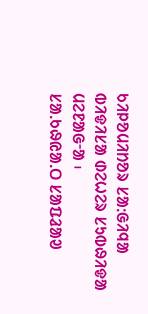ᱠᱤᱞᱚᱢᱤᱴᱚᱨ ᱥᱟᱺᱜᱤᱧᱟ ᱵᱤᱫᱤᱥᱟ ᱰᱮᱦᱮᱨ ᱥᱩᱵᱷᱤᱫᱟ ᱢᱮᱱᱟᱜᱼᱟ ᱾
ᱥᱟᱹᱠᱷᱭᱟᱹᱛ ᱥᱟᱯᱲᱟᱣ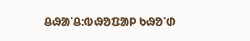ᱪᱷᱟᱸᱪ:ᱵᱷᱚᱯᱟᱞ ᱠᱷᱚᱸᱰ